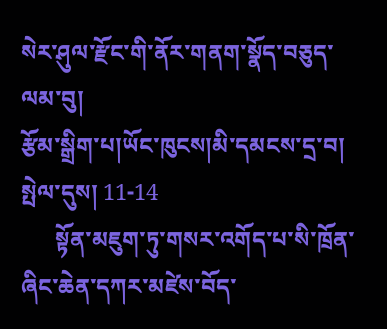སེར་ཤུལ་རྫོང་གི་ནོར་གནག་སྣོད་བཅུད་ལམ་བུ།
རྩོམ་སྒྲིག་པ།ཡོང་ཁུངས།མི་དམངས་དྲ་བ། སྤེལ་དུས། 11-14
      སྟོན་མཇུག་ཏུ་གསར་འགོད་པ་སི་ཁྲོན་ཞིང་ཆེན་དཀར་མཛེས་བོད་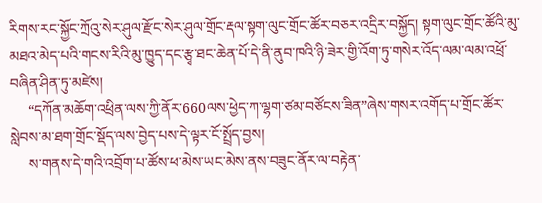རིགས་རང་སྐྱོང་ཀྲོའུ་སེར་ཤུལ་རྫོང་སེར་ཤུལ་གྲོང་རྡལ་སྟག་ལུང་གྲོང་ཚོར་བཅར་འདྲིར་བསྐྱོད། སྟག་ལུང་གྲོང་ཚོའི་མུ་མཐའ་མེད་པའི་གངས་རིའི་མུ་ཁྱུད་དང་རྩྭ་ཐང་ཆེན་པོ་དེ་ནི་ནུབ་ཁའི་ཉི་ཟེར་གྱི་འོག་ཏུ་གསེར་འོད་ལམ་ལམ་འཕྲོ་བཞིན་ཤིན་ཏུ་མཛེས།
     “དཀོན་མཆོག་འཕྲིན་ལས་ཀྱི་ནོར་660ལས་ཕྱེད་ཀ་ལྷག་ཙམ་བཙོངས་ཟིན”ཞེས་གསར་འགོད་པ་གྲོང་ཚོར་སླེབས་མ་ཐག་གྲོང་སྡོད་ལས་བྱེད་པས་དེ་ལྟར་ངོ་སྤྲོད་བྱས།
     ས་གནས་དེ་གའི་འབྲོག་པ་ཚོས་ཕ་མེས་ཡང་མེས་ནས་བཟུང་ནོར་ལ་བརྟེན་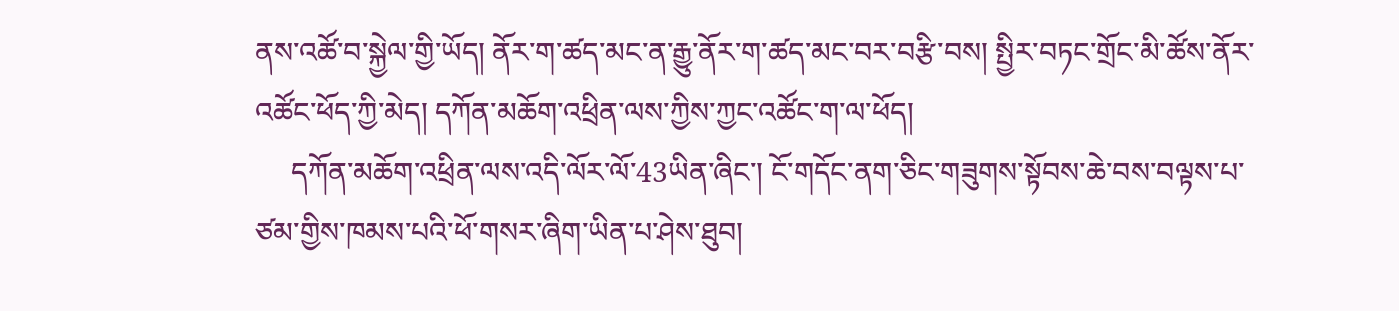ནས་འཚོ་བ་སྐྱེལ་གྱི་ཡོད། ནོར་ག་ཚད་མང་ན་རྒྱུ་ནོར་ག་ཚད་མང་བར་བརྩི་བས། སྤྱིར་བཏང་གྲོང་མི་ཚོས་ནོར་འཚོང་ཕོད་ཀྱི་མེད། དཀོན་མཆོག་འཕྲིན་ལས་ཀྱིས་ཀྱང་འཚོང་ག་ལ་ཕོད།
     དཀོན་མཆོག་འཕྲིན་ལས་འདི་ལོར་ལོ་43ཡིན་ཞིང་། ངོ་གདོང་ནག་ཅིང་གཟུགས་སྟོབས་ཆེ་བས་བལྟས་པ་ཙམ་གྱིས་ཁམས་པའི་ཕོ་གསར་ཞིག་ཡིན་པ་ཤེས་ཐུབ།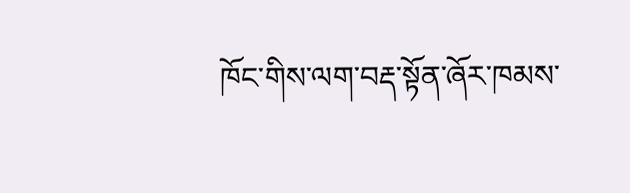ཁོང་གིས་ལག་བརྡ་སྟོན་ཞོར་ཁམས་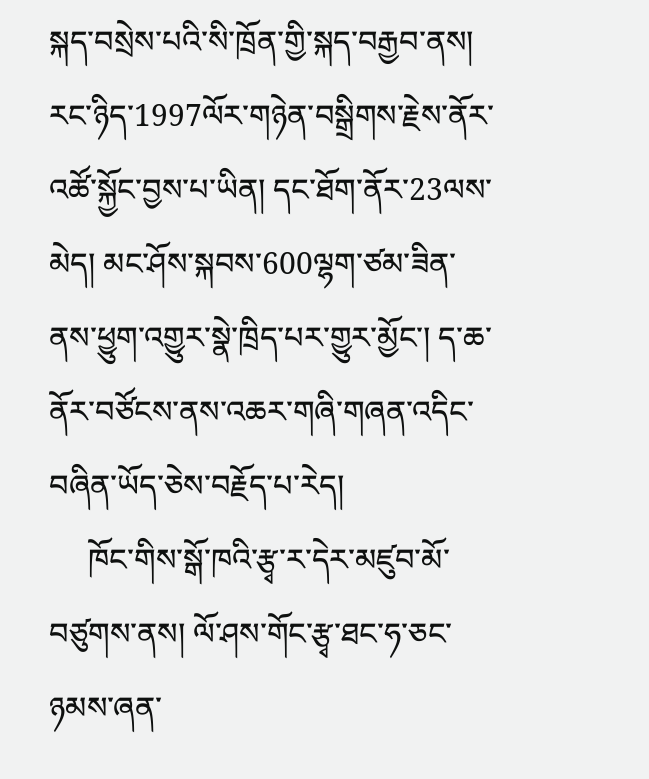སྐད་བསྲེས་པའི་སི་ཁྲོན་གྱི་སྐད་བརྒྱབ་ནས། རང་ཉིད་1997ལོར་གཉེན་བསྒྲིགས་རྗེས་ནོར་འཚོ་སྐྱོང་བྱས་པ་ཡིན། དང་ཐོག་ནོར་23ལས་མེད། མང་ཤོས་སྐབས་600ལྷག་ཙམ་ཟིན་ནས་ཕྱུག་འགྱུར་སྣེ་ཁྲིད་པར་གྱུར་མྱོང་། ད་ཆ་ནོར་བཙོངས་ནས་འཆར་གཞི་གཞན་འདིང་བཞིན་ཡོད་ཅེས་བརྗོད་པ་རེད།
     ཁོང་གིས་སྒོ་ཁའི་རྩྭ་ར་དེར་མཛུབ་མོ་བཙུགས་ནས། ལོ་ཤས་གོང་རྩྭ་ཐང་ཧ་ཅང་ཉམས་ཞན་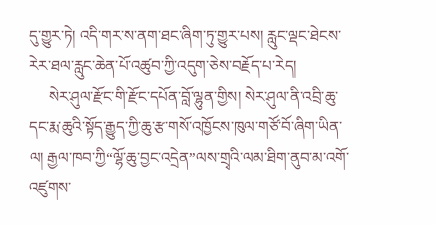དུ་གྱུར་ཏེ། འདི་གར་ས་ནག་ཐང་ཞིག་ཏུ་གྱུར་པས། རླུང་ལྡང་ཐེངས་རེར་ཐལ་རླུང་ཆེན་པོ་འཚུབ་ཀྱི་འདུག་ཅེས་བརྗོད་པ་རེད།
     སེར་ཤུལ་རྫོང་གི་རྫོང་དཔོན་བློ་ལྷུན་གྱིས། སེར་ཤུལ་ནི་འབྲི་ཆུ་དང་རྨ་ཆུའི་སྟོད་རྒྱུད་ཀྱི་ཆུ་རྩ་གསོ་འཁྱོངས་ཁུལ་གཙོ་བོ་ཞིག་ཡིན་ལ། རྒྱལ་ཁབ་ཀྱི“ལྷོ་ཆུ་བྱང་འདྲེན”ལས་གྲྭའི་ལམ་ཐིག་ནུབ་མ་འགོ་འཛུགས་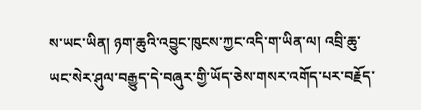ས་ཡང་ཡིན། ཉག་ཆུའི་འབྱུང་ཁུངས་ཀྱང་འདི་ག་ཡིན་ལ། འབྲི་ཆུ་ཡང་སེར་ཤུལ་བརྒྱུད་དེ་བཞུར་གྱི་ཡོད་ཅེས་གསར་འགོད་པར་བརྗོད་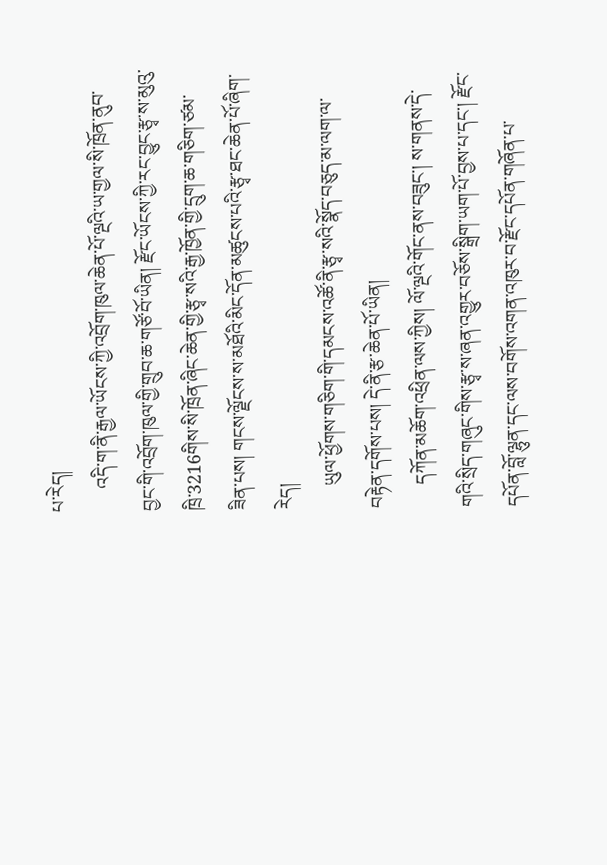པ་རེད།
     འདི་ག་ནི་རྒྱལ་ཡོངས་ཀྱི་འབྲོག་ཁུལ་ཆེན་པོ་ལྔའི་ཡ་གྱལ་སི་ཁྲོན་ནུབ་བྱང་གི་འབྲོག་ཁུལ་གྱི་གྲུབ་ཆ་གཙོ་བོ་ཡིན། རྫོང་ཡོངས་ཀྱི་རང་བྱུང་རྩྭ་ས་མུའུ་ཁྲི་3216གིས་སི་ཁྲོན་ཞིང་ཆེན་གྱི་རྩྭ་སའི་རྒྱ་ཁྱོན་གྱི་དྲུག་ཆ་གཅིག་ཙམ་ཟིན་པས། གངས་ལྗོངས་ས་མཐོའི་མིང་དོན་མཚུངས་པའི་རྩྭ་ཐང་ཆེན་པོ་ཞིག་རེད།
     ཡུལ་ཕྱོགས་གཅིག་གི་དམངས་འཚོ་ནི་རྩྭ་སའི་སྣོད་བཅུད་མ་ལག་ལ་བརྟེན་དགོས་པས། དེ་ནི་རྩ་ཆེན་པོ་ཡིན།
     དཀོན་མཆོག་འཕྲིན་ལས་ཀྱིས། ལོ་ལྔའི་གོང་ནས་བཟུང་། ས་གནས་དེ་གའི་སྲིད་གཞུང་གིས་རྩྭ་ས་ཞན་འགྱུར་བཅོས་སྒྲིག་ཡག་པོ་བྱས་པ་དང་། རྫོང་དཔོན་བློ་ལྷུན་དང་ལས་བགོས་འགན་འཁུར་བ་རྫོང་དཔོན་གཞོན་པ་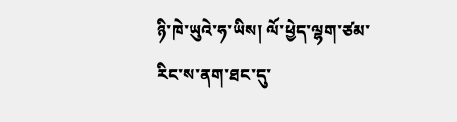ཉི་ཁེ་ཡུའེ་ཧ་ཡིས། ལོ་ཕྱེད་ལྷག་ཙམ་རིང་ས་ནག་ཐང་དུ་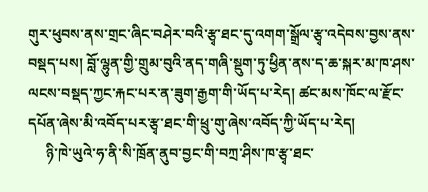གུར་ཕུབས་ནས་གྲང་ཞིང་བཤེར་བའི་རྩྭ་ཐང་དུ་འགག་སྒྲོལ་རྩྭ་འདེབས་བྱས་ནས་བསྡད་པས། བློ་ལྷུན་གྱི་གྲུམ་བུའི་ནད་གཞི་སྡུག་ཏུ་ཕྱིན་ནས་ད་ཆ་སྐར་མ་ཁ་ཤས་ལངས་བསྡད་ཀྱང་རྐང་པར་ན་ཟུག་རྒྱག་གི་ཡོད་པ་རེད། ཚང་མས་ཁོང་ལ་རྫོང་དཔོན་ཞེས་མི་འབོད་པར་རྩྭ་ཐང་གི་ཕྲུ་གུ་ཞེས་འབོད་ཀྱི་ཡོད་པ་རེད།
     ཉི་ཁེ་ཡུའེ་ཧ་ནི་སི་ཁྲོན་ནུབ་བྱང་གི་བཀྲ་ཤིས་ཁ་རྩྭ་ཐང་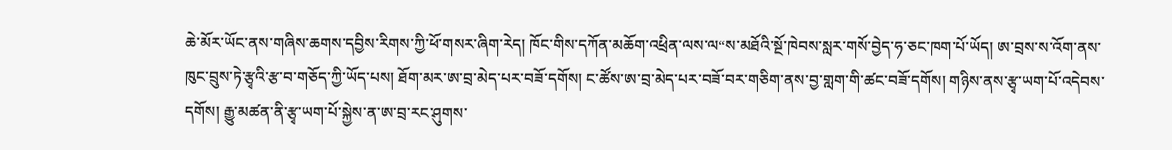ཆེ་མོར་ཡོང་ནས་གཞིས་ཆགས་དབྱིས་རིགས་ཀྱི་ཕོ་གསར་ཞིག་རེད། ཁོང་གིས་དཀོན་མཆོག་འཕྲིན་ལས་ལ“ས་མཐོའི་སྔོ་ཁེབས་སླར་གསོ་བྱེད་ཧ་ཅང་ཁག་པོ་ཡོད། ཨ་བྲས་ས་འོག་ནས་ཁུང་བྲུས་ཏེ་རྩྭའི་རྩ་བ་གཅོད་ཀྱི་ཡོད་པས། ཐོག་མར་ཨ་བྲ་མེད་པར་བཟོ་དགོས། ང་ཚོས་ཨ་བྲ་མེད་པར་བཟོ་བར་གཅིག་ནས་བྱ་གླག་གི་ཚང་བཟོ་དགོས། གཉིས་ནས་རྩྭ་ཡག་པོ་འདེབས་དགོས། རྒྱུ་མཚན་ནི་རྩྭ་ཡག་པོ་སྐྱེས་ན་ཨ་བྲ་རང་ཤུགས་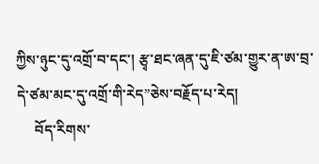ཀྱིས་ཉུང་དུ་འགྲོ་བ་དང་། རྩྭ་ཐང་ཞན་དུ་ཇི་ཙམ་གྱུར་ན་ཨ་བྲ་དེ་ཙམ་མང་དུ་འགྲོ་གི་རེད”ཅེས་བརྗོད་པ་རེད།
     བོད་རིགས་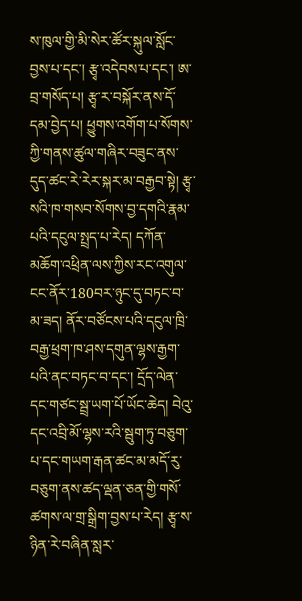ས་ཁུལ་གྱི་མི་སེར་ཚོར་སྐུལ་སློང་བྱས་པ་དང་། རྩྭ་འདེབས་པ་དང་། ཨ་བྲ་གསོད་པ། རྩྭ་ར་བསྐོར་ནས་དོ་དམ་བྱེད་པ། ཕྱུགས་འགོག་པ་སོགས་ཀྱི་གནས་ཚུལ་གཞིར་བཟུང་ནས་དུད་ཚང་རེ་རེར་སྐར་མ་བརྒྱབ་སྟེ། རྩྭ་སའི་ཁ་གསབ་སོགས་བྱ་དགའི་རྣམ་པའི་དངུལ་སྤྲད་པ་རེད། དཀོན་མཆོག་འཕྲིན་ལས་ཀྱིས་རང་འགུལ་ངང་ནོར་180བར་ཉུང་དུ་བཏང་བ་མ་ཟད། ནོར་བཙོངས་པའི་དངུལ་ཁྲི་བརྒྱ་ཕྲག་ཁ་ཤས་དགུན་ལྷས་རྒྱག་པའི་ནང་བཏང་བ་དང་། དྲོད་ལེན་དང་གཙང་སྦྲ་ཡག་པོ་ཡོང་ཆེད། བེའུ་དང་འབྲི་མོ་ལྷས་རའི་སྦུག་ཏུ་བཅུག་པ་དང་གཡག་རྒན་ཚང་མ་མདོ་རུ་བཅུག་ནས་ཚད་ལྡན་ཅན་གྱི་གསོ་ཚགས་ལ་གྲ་སྒྲིག་བྱས་པ་རེད། རྩྭ་ས་ཉིན་རེ་བཞིན་སླར་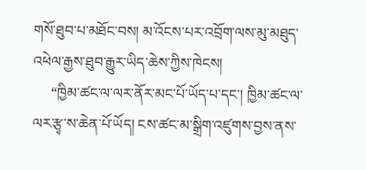གསོ་ཐུབ་པ་མཐོང་བས། མ་འོངས་པར་འབྲོག་ལས་མུ་མཐུད་འཕེལ་རྒྱས་ཐུབ་རྒྱུར་ཡིད་ཆེས་ཀྱིས་ཁེངས།
     “ཁྱིམ་ཚང་ལ་ལར་ནོར་མང་པོ་ཡོད་པ་དང་། ཁྱིམ་ཚང་ལ་ལར་རྩྭ་ས་ཆེན་པོ་ཡོད། ངས་ཚང་མ་སྒྲིག་འཛུགས་བྱས་ནས་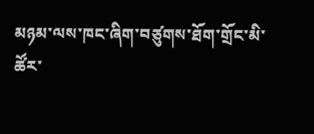མཉམ་ལས་ཁང་ཞིག་བཙུགས་ཐོག་གྲོང་མི་ཚོར་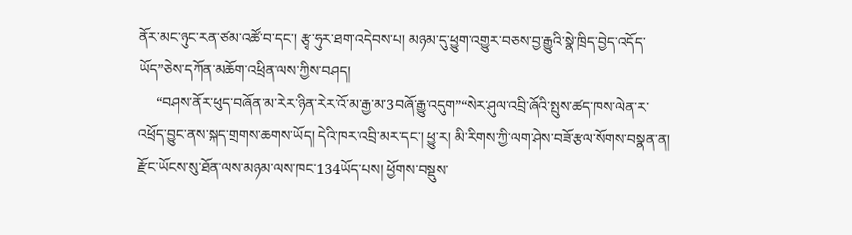ནོར་མང་ཉུང་རན་ཙམ་འཚོ་བ་དང་། རྩྭ་ཧུར་ཐག་འདེབས་པ། མཉམ་དུ་ཕྱུག་འགྱུར་བཅས་བྱ་རྒྱུའི་སྣེ་ཁྲིད་བྱེད་འདོད་ཡོད”ཅེས་དཀོན་མཆོག་འཕྲིན་ལས་ཀྱིས་བཤད།
     “བཤས་ནོར་ཕུད་བཞོན་མ་རེར་ཉིན་རེར་འོ་མ་རྒྱ་མ་3བཞོ་རྒྱུ་འདུག”“སེར་ཤུལ་འབྲི་ཞོའི་སྤུས་ཚད་ཁས་ལེན་ར་འཕྲོད་བྱུང་ནས་སྐད་གྲགས་ཆགས་ཡོད། དེའི་ཁར་འབྲི་མར་དང་། ཕྱུ་ར། མི་རིགས་ཀྱི་ལག་ཤེས་བཟོ་རྩལ་སོགས་བསྣན་ན། རྫོང་ཡོངས་སུ་ཐོན་ལས་མཉམ་ལས་ཁང་134ཡོད་པས། ཕྱོགས་བསྡུས་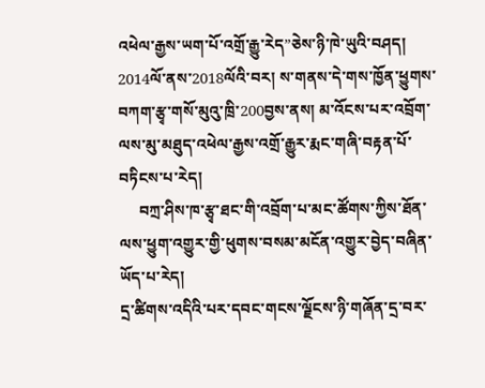འཕེལ་རྒྱས་ཡག་པོ་འགྲོ་རྒྱུ་རེད”ཅེས་ཉི་ཁེ་ཡུའི་བཤད། 2014ལོ་ནས་2018ལོའི་བར། ས་གནས་དེ་གས་ཁྱོན་ཕྱུགས་བཀག་རྩྭ་གསོ་མུའུ་ཁྲི་200བྱས་ནས། མ་འོངས་པར་འབྲོག་ལས་མུ་མཐུད་འཕེལ་རྒྱས་འགྲོ་རྒྱུར་རྨང་གཞི་བརྟན་པོ་བཏིངས་པ་རེད།
     བཀྲ་ཤིས་ཁ་རྩྭ་ཐང་གི་འབྲོག་པ་མང་ཚོགས་ཀྱིས་ཐོན་ལས་ཕྱུག་འགྱུར་གྱི་ཕུགས་བསམ་མངོན་འགྱུར་བྱེད་བཞིན་ཡོད་པ་རེད།
དྲ་ཚིགས་འདིའི་པར་དབང་གངས་ལྗོངས་ཉི་གཞོན་དྲ་བར་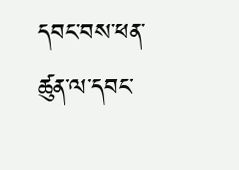དབང་བས་ཕན་ཚུན་ལ་དབང་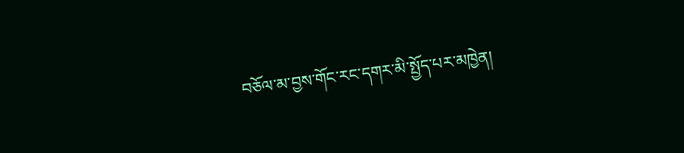བཅོལ་མ་བྱས་གོང་རང་དགར་མི་སྤྱོད་པར་མཁྱེན།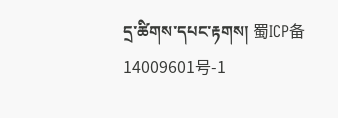དྲ་ཚིགས་དཔང་རྟགས། 蜀ICP备14009601号-1